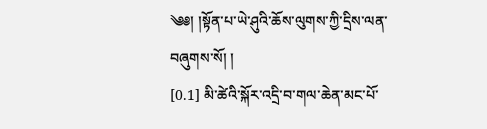༄༅། །སྟོན་པ་ཡེ་ཤུའི་ཆོས་ལུགས་ཀྱི་དྲིས་ལན་བཞུགས་སོ། །
[0.1] མི་ཚེའི་སྐོར་འདྲི་བ་གལ་ཆེན་མང་པོ་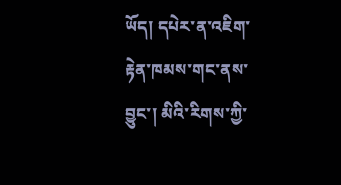ཡོད། དཔེར་ན་འཇིག་རྟེན་ཁམས་གང་ནས་བྱུང་། མིའི་རིགས་ཀྱི་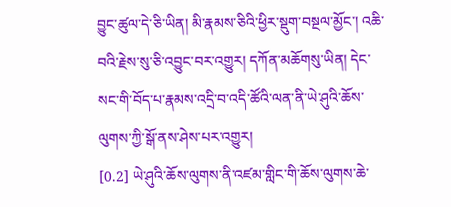བྱུང་ཚུལ་དེ་ཅི་ཡིན། མི་རྣམས་ཅིའི་ཕྱིར་སྡུག་བསྔལ་མྱོང་། འཆི་བའི་རྗེས་སུ་ཅི་འབྱུང་བར་འགྱུར། དཀོན་མཆོགསུ་ཡིན། དེང་སང་གི་བོད་པ་རྣམས་འདྲི་བ་འདི་ཚོའི་ལན་ནི་ཡེ་ཤུའི་ཆོས་ལུགས་ཀྱི་སྒོ་ནས་ཤེས་པར་འགྱུར།
[0.2] ཡེ་ཤུའི་ཆོས་ལུགས་ནི་འཛམ་གླིང་གི་ཆོས་ལུགས་ཆེ་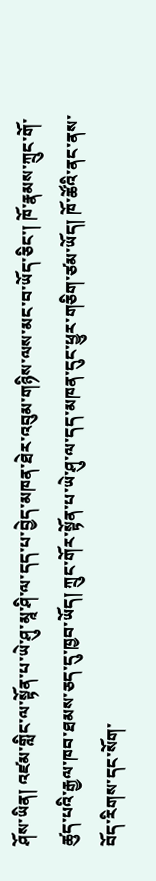ཤོས་ཡིན། འཛམ་གླིང་ལ་སྟོན་པ་ཡེ་ཤུ་མཱ་ཤི་ལ་དད་པ་བྱེད་མཁན་ཐེར་འབུམ་གཉིས་ལས་མང་བ་ཡོད་ཅིང་། ཁོ་རྣམས་ཀྲུང་གོ་ཚུད་པའི་རྒྱལ་ཁབ་ཐམས་ཅད་དུ་ཁྱབ་ཡོད། ཀྲུང་གོར་སྟོན་པ་ཡེ་ཤུ་ལ་དད་མཁན་དུང་ཕྱུར་གཅིག་ཙམ་ཡོད། ཁོ་ཚོའི་ནང་ནས་བོད་རིགས་དང་སོག་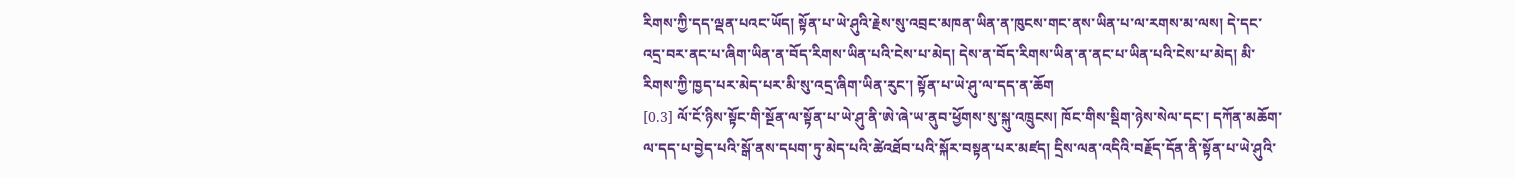རིགས་ཀྱི་དད་ལྡན་པའང་ཡོད། སྟོན་པ་ཡེ་ཤུའི་རྗེས་སུ་འབྲང་མཁན་ཡིན་ན་ཁུངས་གང་ནས་ཡིན་པ་ལ་རགས་མ་ལས། དེ་དང་འདྲ་བར་ནང་པ་ཞིག་ཡིན་ན་བོད་རིགས་ཡིན་པའི་ངེས་པ་མེད། དེས་ན་བོད་རིགས་ཡིན་ན་ནང་པ་ཡིན་པའི་ངེས་པ་མེད། མི་རིགས་ཀྱི་ཁྱད་པར་མེད་པར་མི་སུ་འདྲ་ཞིག་ཡིན་རུང་། སྟོན་པ་ཡེ་ཤུ་ལ་དད་ན་ཆོག
[0.3] ལོ་ངོ་ཉིས་སྟོང་གི་སྔོན་ལ་སྟོན་པ་ཡེ་ཤུ་ནི་ཨེ་ཞེ་ཡ་ནུབ་ཕྱོགས་སུ་སྐུ་འཁྲུངས། ཁོང་གིས་སྡིག་ཉེས་སེལ་དང་། དཀོན་མཆོག་ལ་དད་པ་བྱེད་པའི་སྒོ་ནས་དཔག་ཏུ་མེད་པའི་ཚེའཐོབ་པའི་སྐོར་བསྟན་པར་མཛད། དྲིས་ལན་འདིའི་བརྗོད་དོན་ནི་སྟོན་པ་ཡེ་ཤུའི་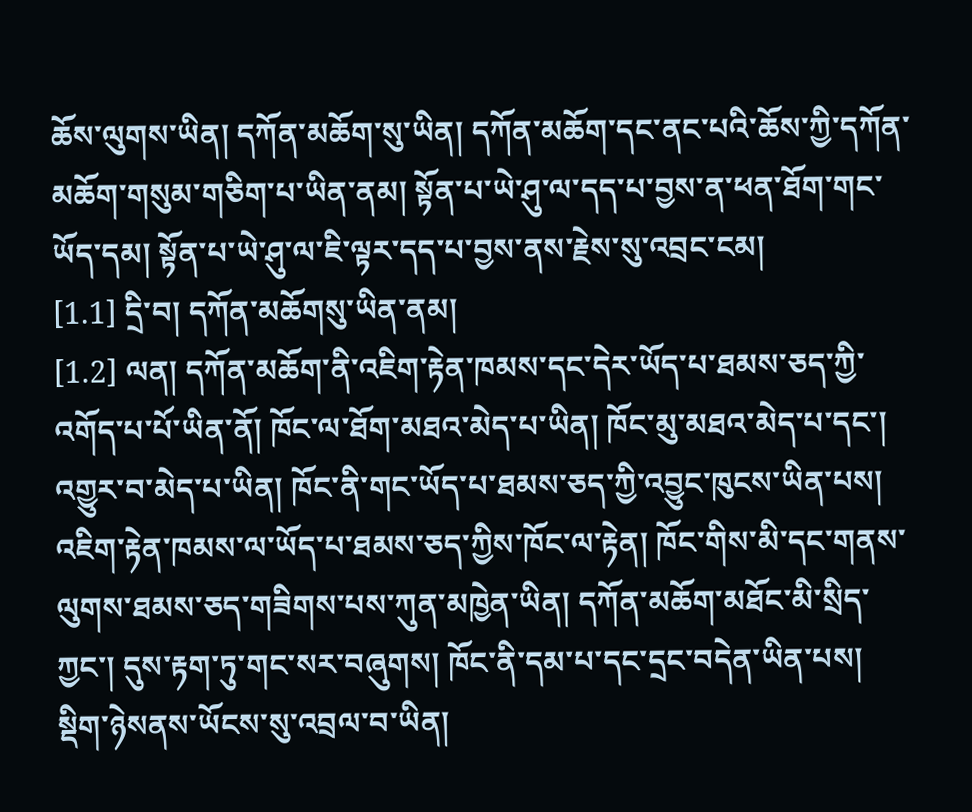ཆོས་ལུགས་ཡིན། དཀོན་མཆོག་སུ་ཡིན། དཀོན་མཆོག་དང་ནང་པའི་ཆོས་ཀྱི་དཀོན་མཆོག་གསུམ་གཅིག་པ་ཡིན་ནམ། སྟོན་པ་ཡེ་ཤུ་ལ་དད་པ་བྱས་ན་ཕན་ཐོག་གང་ཡོད་དམ། སྟོན་པ་ཡེ་ཤུ་ལ་ཇི་ལྟར་དད་པ་བྱས་ནས་རྗེས་སུ་འབྲང་ངམ།
[1.1] དྲི་བ། དཀོན་མཆོགསུ་ཡིན་ནམ།
[1.2] ལན། དཀོན་མཆོག་ནི་འཇིག་རྟེན་ཁམས་དང་དེར་ཡོད་པ་ཐམས་ཅད་ཀྱི་འགོད་པ་པོ་ཡིན་ནོ། ཁོང་ལ་ཐོག་མཐའ་མེད་པ་ཡིན། ཁོང་མུ་མཐའ་མེད་པ་དང་། འགྱུར་བ་མེད་པ་ཡིན། ཁོང་ནི་གང་ཡོད་པ་ཐམས་ཅད་ཀྱི་འབྱུང་ཁུངས་ཡིན་པས། འཇིག་རྟེན་ཁམས་ལ་ཡོད་པ་ཐམས་ཅད་ཀྱིས་ཁོང་ལ་རྟེན། ཁོང་གིས་མི་དང་གནས་ལུགས་ཐམས་ཅད་གཟིགས་པས་ཀུན་མཁྱེན་ཡིན། དཀོན་མཆོག་མཐོང་མི་སྲིད་ཀྱང་། དུས་རྟག་ཏུ་གང་སར་བཞུགས། ཁོང་ནི་དམ་པ་དང་དྲང་བདེན་ཡིན་པས། སྡིག་ཉེསནས་ཡོངས་སུ་འབྲལ་བ་ཡིན།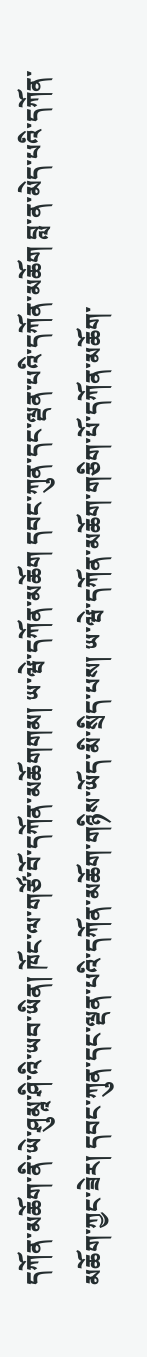དཀོན་མཆོག་ནི་ཡེ་ཤུམཱ་ཤི་འི་ཡབ་ཡིན། ཁོང་ལ་གཙོ་བོ་དཀོན་མཆོགགམ། ཡ་ཝེ་དཀོན་མཆོག དབང་ཀུན་དང་ལྡན་པའི་དཀོན་མཆོག བླ་ན་མེད་པའི་དཀོན་མཆོག་ཀྱང་ཟེར། དབང་ཀུན་དང་ལྡན་པའི་དཀོན་མཆོག་གཉིས་ཡོད་མི་སྲིད་པས། ཡ་ཝེ་དཀོན་མཆོག་གཅིག་པོ་དཀོན་མཆོག་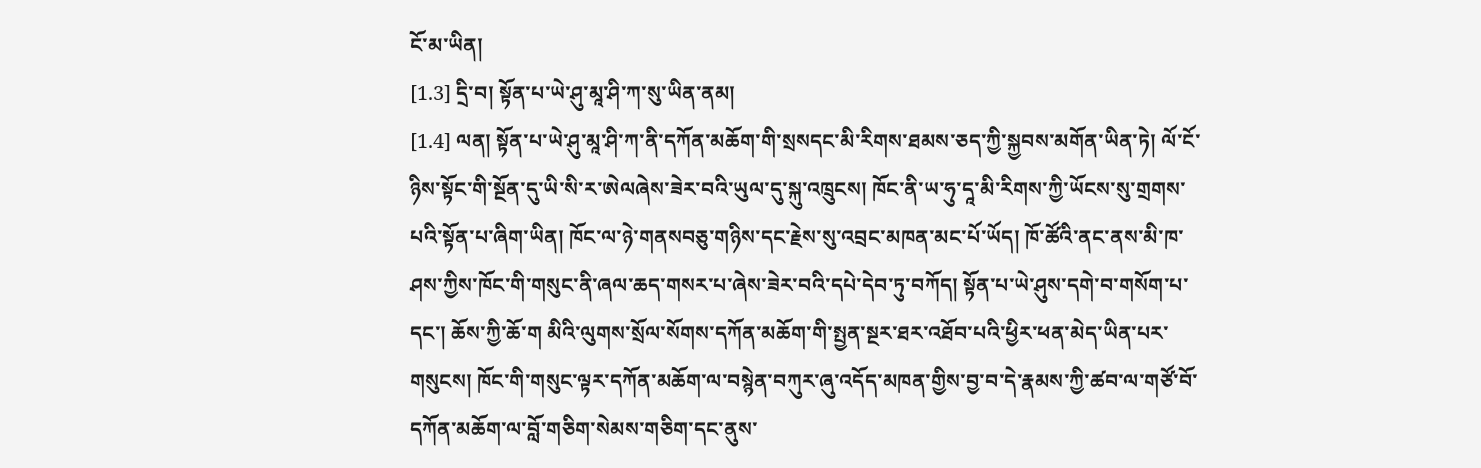ངོ་མ་ཡིན།
[1.3] དྲི་བ། སྟོན་པ་ཡེ་ཤུ་མཱ་ཤི་ཀ་སུ་ཡིན་ནམ།
[1.4] ལན། སྟོན་པ་ཡེ་ཤུ་མཱ་ཤི་ཀ་ནི་དཀོན་མཆོག་གི་སྲསདང་མི་རིགས་ཐམས་ཅད་ཀྱི་སྐྱབས་མགོན་ཡིན་ཏེ། ལོ་ངོ་ཉིས་སྟོང་གི་སྔོན་དུ་ཡི་སི་ར་ཨེལཞེས་ཟེར་བའི་ཡུལ་དུ་སྐུ་འཁྲུངས། ཁོང་ནི་ཡ་ཧུ་དཱ་མི་རིགས་ཀྱི་ཡོངས་སུ་གྲགས་པའི་སྟོན་པ་ཞིག་ཡིན། ཁོང་ལ་ཉེ་གནསབཅུ་གཉིས་དང་རྗེས་སུ་འབྲང་མཁན་མང་པོ་ཡོད། ཁོ་ཚོའི་ནང་ནས་མི་ཁ་ཤས་ཀྱིས་ཁོང་གི་གསུང་ནི་ཞལ་ཆད་གསར་པ་ཞེས་ཟེར་བའི་དཔེ་དེབ་ཏུ་བཀོད། སྟོན་པ་ཡེ་ཤུས་དགེ་བ་གསོག་པ་དང་། ཆོས་ཀྱི་ཆོ་ག མིའི་ལུགས་སྲོལ་སོགས་དཀོན་མཆོག་གི་སྤྱན་སྔར་ཐར་འཐོབ་པའི་ཕྱིར་ཕན་མེད་ཡིན་པར་གསུངས། ཁོང་གི་གསུང་ལྟར་དཀོན་མཆོག་ལ་བསྙེན་བཀུར་ཞུ་འདོད་མཁན་གྱིས་བྱ་བ་དེ་རྣམས་ཀྱི་ཚབ་ལ་གཙོ་བོ་དཀོན་མཆོག་ལ་བློ་གཅིག་སེམས་གཅིག་དང་ནུས་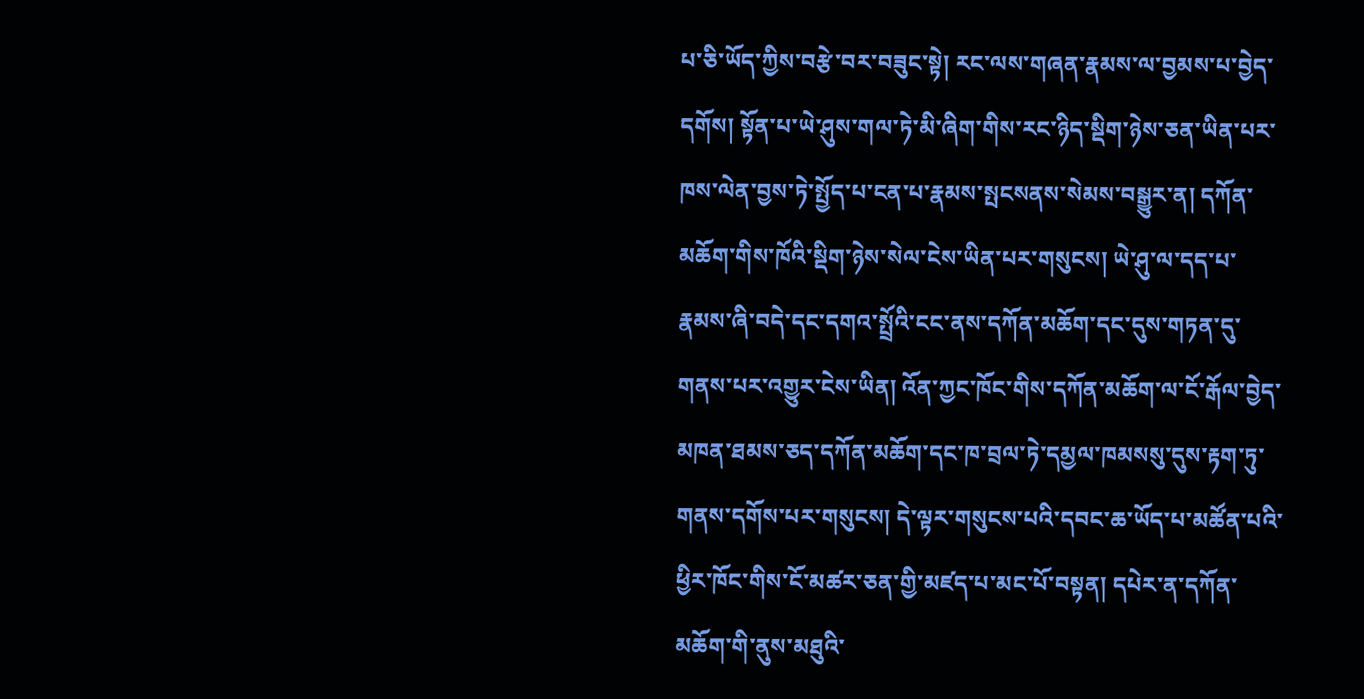པ་ཅི་ཡོད་ཀྱིས་བརྩེ་བར་བཟུང་སྟེ། རང་ལས་གཞན་རྣམས་ལ་བྱམས་པ་བྱེད་དགོས། སྟོན་པ་ཡེ་ཤུས་གལ་ཏེ་མི་ཞིག་གིས་རང་ཉིད་སྡིག་ཉེས་ཅན་ཡིན་པར་ཁས་ལེན་བྱས་ཏེ་སྤྱོད་པ་ངན་པ་རྣམས་སྤངསནས་སེམས་བསྒྱུར་ན། དཀོན་མཆོག་གིས་ཁོའི་སྡིག་ཉེས་སེལ་ངེས་ཡིན་པར་གསུངས། ཡེ་ཤུ་ལ་དད་པ་རྣམས་ཞི་བདེ་དང་དགའ་སྤྲོའི་ངང་ནས་དཀོན་མཆོག་དང་དུས་གཏན་དུ་གནས་པར་འགྱུར་ངེས་ཡིན། འོན་ཀྱང་ཁོང་གིས་དཀོན་མཆོག་ལ་ངོ་རྒོལ་བྱེད་མཁན་ཐམས་ཅད་དཀོན་མཆོག་དང་ཁ་བྲལ་ཏེ་དམྱལ་ཁམསསུ་དུས་རྟག་ཏུ་གནས་དགོས་པར་གསུངས། དེ་ལྟར་གསུངས་པའི་དབང་ཆ་ཡོད་པ་མཚོན་པའི་ཕྱིར་ཁོང་གིས་ངོ་མཚར་ཅན་གྱི་མཛད་པ་མང་པོ་བསྟན། དཔེར་ན་དཀོན་མཆོག་གི་ནུས་མཐུའི་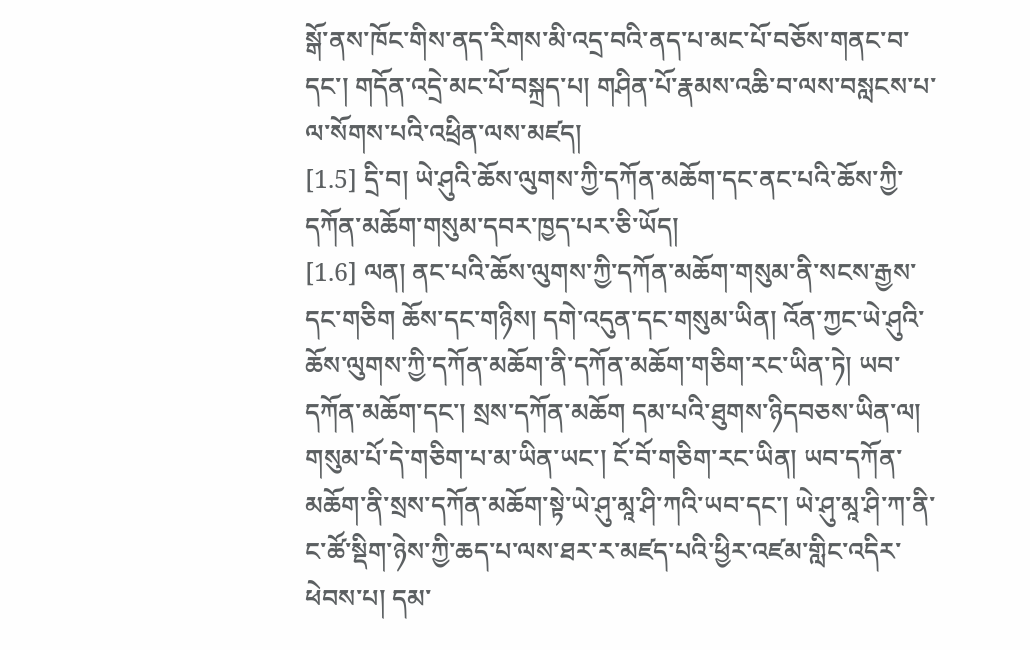སྒོ་ནས་ཁོང་གིས་ནད་རིགས་མི་འདྲ་བའི་ནད་པ་མང་པོ་བཅོས་གནང་བ་དང་། གདོན་འདྲེ་མང་པོ་བསྐྲད་པ། གཤིན་པོ་རྣམས་འཆི་བ་ལས་བསླངས་པ་ལ་སོགས་པའི་འཕྲིན་ལས་མཛད།
[1.5] དྲི་བ། ཡེ་ཤུའི་ཆོས་ལུགས་ཀྱི་དཀོན་མཆོག་དང་ནང་པའི་ཆོས་ཀྱི་དཀོན་མཆོག་གསུམ་དབར་ཁྱད་པར་ཅི་ཡོད།
[1.6] ལན། ནང་པའི་ཆོས་ལུགས་ཀྱི་དཀོན་མཆོག་གསུམ་ནི་སངས་རྒྱས་དང་གཅིག ཆོས་དང་གཉིས། དགེ་འདུན་དང་གསུམ་ཡིན། འོན་ཀྱང་ཡེ་ཤུའི་ཆོས་ལུགས་ཀྱི་དཀོན་མཆོག་ནི་དཀོན་མཆོག་གཅིག་རང་ཡིན་ཏེ། ཡབ་དཀོན་མཆོག་དང་། སྲས་དཀོན་མཆོག དམ་པའི་ཐུགས་ཉིདབཅས་ཡིན་ལ། གསུམ་པོ་དེ་གཅིག་པ་མ་ཡིན་ཡང་། ངོ་བོ་གཅིག་རང་ཡིན། ཡབ་དཀོན་མཆོག་ནི་སྲས་དཀོན་མཆོག་སྟེ་ཡེ་ཤུ་མཱ་ཤི་ཀའི་ཡབ་དང་། ཡེ་ཤུ་མཱ་ཤི་ཀ་ནི་ང་ཚོ་སྡིག་ཉེས་ཀྱི་ཆད་པ་ལས་ཐར་ར་མཛད་པའི་ཕྱིར་འཛམ་གླིང་འདིར་ཕེབས་པ། དམ་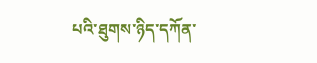པའི་ཐུགས་ཉིད་དཀོན་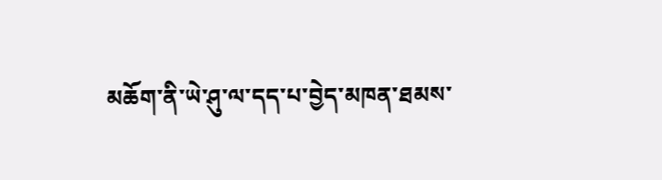མཆོག་ནི་ཡེ་ཤུ་ལ་དད་པ་བྱེད་མཁན་ཐམས་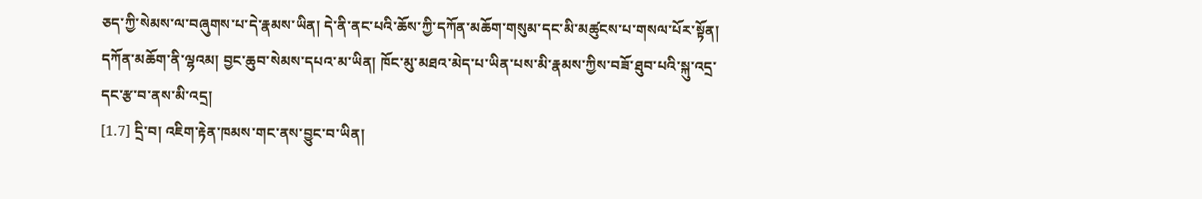ཅད་ཀྱི་སེམས་ལ་བཞུགས་པ་དེ་རྣམས་ཡིན། དེ་ནི་ནང་པའི་ཆོས་ཀྱི་དཀོན་མཆོག་གསུམ་དང་མི་མཚུངས་པ་གསལ་པོར་སྟོན། དཀོན་མཆོག་ནི་ལྷའམ། བྱང་ཆུབ་སེམས་དཔའ་མ་ཡིན། ཁོང་མུ་མཐའ་མེད་པ་ཡིན་པས་མི་རྣམས་ཀྱིས་བཟོ་ཐུབ་པའི་སྐུ་འདྲ་དང་རྩ་བ་ནས་མི་འདྲ།
[1.7] དྲི་བ། འཇིག་རྟེན་ཁམས་གང་ནས་བྱུང་བ་ཡིན།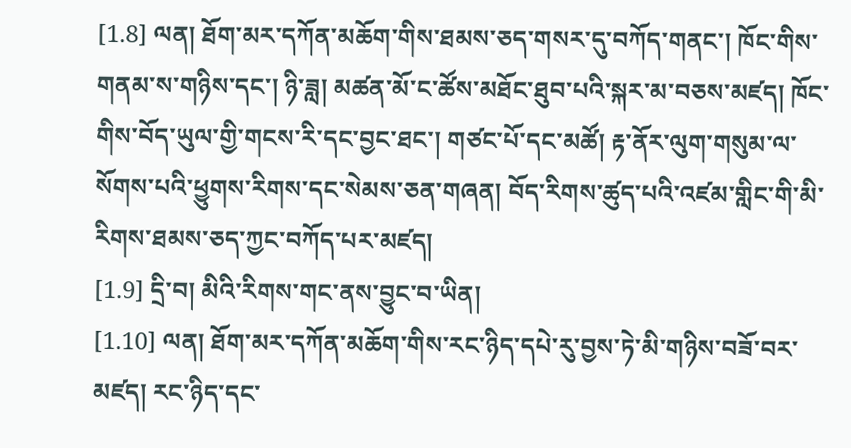[1.8] ལན། ཐོག་མར་དཀོན་མཆོག་གིས་ཐམས་ཅད་གསར་དུ་བཀོད་གནང་། ཁོང་གིས་གནམ་ས་གཉིས་དང་། ཉི་ཟླ། མཚན་མོ་ང་ཚོས་མཐོང་ཐུབ་པའི་སྐར་མ་བཅས་མཛད། ཁོང་གིས་བོད་ཡུལ་གྱི་གངས་རི་དང་བྱང་ཐང་། གཙང་པོ་དང་མཚོ། རྟ་ནོར་ལུག་གསུམ་ལ་སོགས་པའི་ཕྱུགས་རིགས་དང་སེམས་ཅན་གཞན། བོད་རིགས་ཚུད་པའི་འཛམ་གླིང་གི་མི་རིགས་ཐམས་ཅད་ཀྱང་བཀོད་པར་མཛད།
[1.9] དྲི་བ། མིའི་རིགས་གང་ནས་བྱུང་བ་ཡིན།
[1.10] ལན། ཐོག་མར་དཀོན་མཆོག་གིས་རང་ཉིད་དཔེ་རུ་བྱས་ཏེ་མི་གཉིས་བཟོ་བར་མཛད། རང་ཉིད་དང་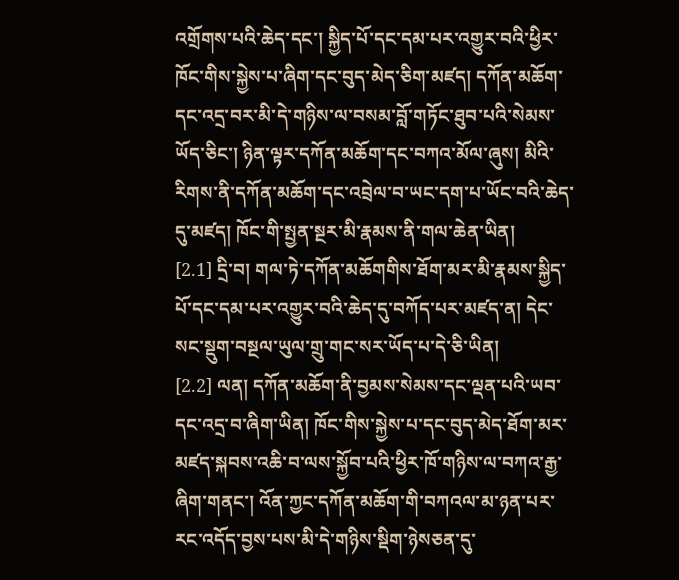འགྲོགས་པའི་ཆེད་དང་། སྐྱིད་པོ་དང་དམ་པར་འགྱུར་བའི་ཕྱིར་ཁོང་གིས་སྐྱེས་པ་ཞིག་དང་བུད་མེད་ཅིག་མཛད། དཀོན་མཆོག་དང་འདྲ་བར་མི་དེ་གཉིས་ལ་བསམ་བློ་གཏོང་ཐུབ་པའི་སེམས་ཡོད་ཅིང་། ཉིན་ལྟར་དཀོན་མཆོག་དང་བཀའ་མོལ་ཞུས། མིའི་རིགས་ནི་དཀོན་མཆོག་དང་འབྲེལ་བ་ཡང་དག་པ་ཡོང་བའི་ཆེད་དུ་མཛད། ཁོང་གི་སྤྱན་སྔར་མི་རྣམས་ནི་གལ་ཆེན་ཡིན།
[2.1] དྲི་བ། གལ་ཏེ་དཀོན་མཆོགགིས་ཐོག་མར་མི་རྣམས་སྐྱིད་པོ་དང་དམ་པར་འགྱུར་བའི་ཆེད་དུ་བཀོད་པར་མཛད་ན། དེང་སང་སྡུག་བསྔལ་ཡུལ་གྲུ་གང་སར་ཡོད་པ་དེ་ཅི་ཡིན།
[2.2] ལན། དཀོན་མཆོག་ནི་བྱམས་སེམས་དང་ལྡན་པའི་ཡབ་དང་འདྲ་བ་ཞིག་ཡིན། ཁོང་གིས་སྐྱེས་པ་དང་བུད་མེད་ཐོག་མར་མཛད་སྐབས་འཆི་བ་ལས་སྐྱོབ་པའི་ཕྱིར་ཁོ་གཉིས་ལ་བཀའ་རྒྱ་ཞིག་གནང་། འོན་ཀྱང་དཀོན་མཆོག་གི་བཀའལ་མ་ཉན་པར་རང་འདོད་བྱས་པས་མི་དེ་གཉིས་སྡིག་ཉེསཅན་དུ་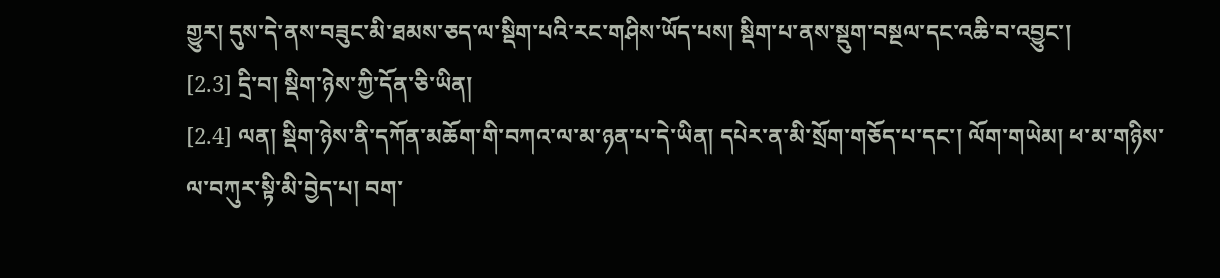གྱུར། དུས་དེ་ནས་བཟུང་མི་ཐམས་ཅད་ལ་སྡིག་པའི་རང་གཤིས་ཡོད་པས། སྡིག་པ་ནས་སྡུག་བསྔལ་དང་འཆི་བ་འབྱུང་།
[2.3] དྲི་བ། སྡིག་ཉེས་ཀྱི་དོན་ཅི་ཡིན།
[2.4] ལན། སྡིག་ཉེས་ནི་དཀོན་མཆོག་གི་བཀའ་ལ་མ་ཉན་པ་དེ་ཡིན། དཔེར་ན་མི་སྲོག་གཅོད་པ་དང་། ལོག་གཡེམ། ཕ་མ་གཉིས་ལ་བཀུར་སྟི་མི་བྱེད་པ། བག་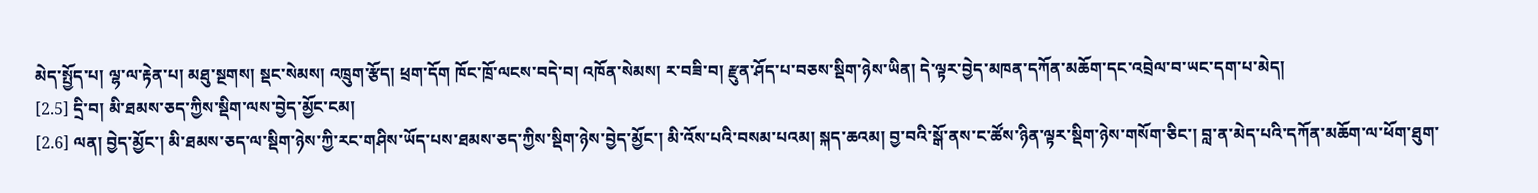མེད་སྤྱོད་པ། ལྷ་ལ་རྟེན་པ། མཐུ་སྔགས། སྡང་སེམས། འཁྲུག་རྩོད། ཕྲག་དོག ཁོང་ཁྲོ་ལངས་བདེ་བ། འཁོན་སེམས། ར་བཟི་བ། རྫུན་ཤོད་པ་བཅས་སྡིག་ཉེས་ཡིན། དེ་ལྟར་བྱེད་མཁན་དཀོན་མཆོག་དང་འབྲེལ་བ་ཡང་དག་པ་མེད།
[2.5] དྲི་བ། མི་ཐམས་ཅད་ཀྱིས་སྡིག་ལས་བྱེད་མྱོང་ངམ།
[2.6] ལན། བྱེད་མྱོང་། མི་ཐམས་ཅད་ལ་སྡིག་ཉེས་ཀྱི་རང་གཤིས་ཡོད་པས་ཐམས་ཅད་ཀྱིས་སྡིག་ཉེས་བྱེད་མྱོང་། མི་འོས་པའི་བསམ་པའམ། སྐད་ཆའམ། བྱ་བའི་སྒོ་ནས་ང་ཚོས་ཉིན་ལྟར་སྡིག་ཉེས་གསོག་ཅིང་། བླ་ན་མེད་པའི་དཀོན་མཆོག་ལ་ཕོག་ཐུག་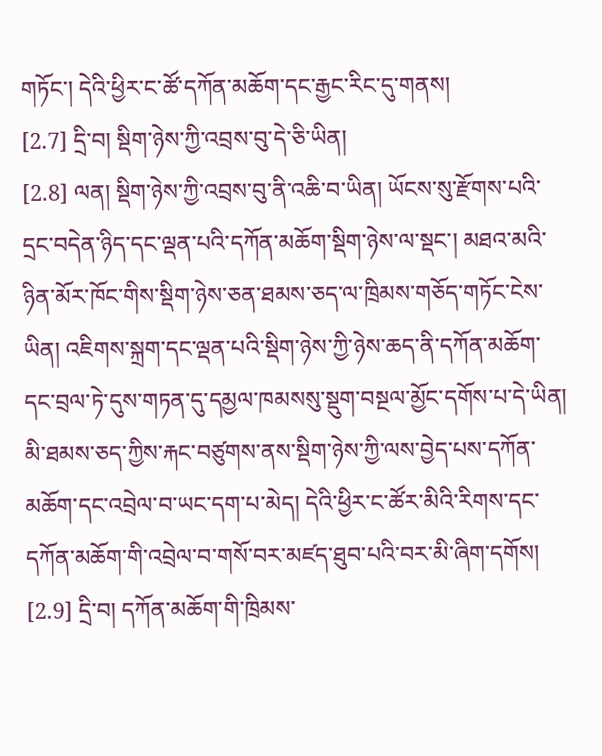གཏོང་། དེའི་ཕྱིར་ང་ཚོ་དཀོན་མཆོག་དང་རྒྱང་རིང་དུ་གནས།
[2.7] དྲི་བ། སྡིག་ཉེས་ཀྱི་འབྲས་བུ་དེ་ཅི་ཡིན།
[2.8] ལན། སྡིག་ཉེས་ཀྱི་འབྲས་བུ་ནི་འཆི་བ་ཡིན། ཡོངས་སུ་རྫོགས་པའི་དྲང་བདེན་ཉིད་དང་ལྡན་པའི་དཀོན་མཆོག་སྡིག་ཉེས་ལ་སྡང་། མཐའ་མའི་ཉིན་མོར་ཁོང་གིས་སྡིག་ཉེས་ཅན་ཐམས་ཅད་ལ་ཁྲིམས་གཅོད་གཏོང་ངེས་ཡིན། འཇིགས་སྐྲག་དང་ལྡན་པའི་སྡིག་ཉེས་ཀྱི་ཉེས་ཆད་ནི་དཀོན་མཆོག་དང་བྲལ་ཏེ་དུས་གཏན་དུ་དམྱལ་ཁམསསུ་སྡུག་བསྔལ་མྱོང་དགོས་པ་དེ་ཡིན། མི་ཐམས་ཅད་ཀྱིས་རྐང་བཙུགས་ནས་སྡིག་ཉེས་ཀྱི་ལས་བྱེད་པས་དཀོན་མཆོག་དང་འབྲེལ་བ་ཡང་དག་པ་མེད། དེའི་ཕྱིར་ང་ཚོར་མིའི་རིགས་དང་དཀོན་མཆོག་གི་འབྲེལ་བ་གསོ་བར་མཛད་ཐུབ་པའི་བར་མི་ཞིག་དགོས།
[2.9] དྲི་བ། དཀོན་མཆོག་གི་ཁྲིམས་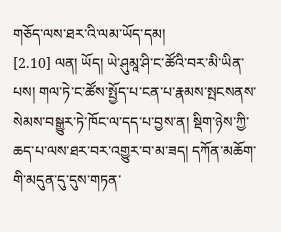གཅོད་ལས་ཐར་འི་ལམ་ཡོད་དམ།
[2.10] ལན། ཡོད། ཡེ་ཤུམཱ་ཤི་ང་ཚོའི་བར་མི་ཡིན་པས། གལ་ཏེ་ང་ཚོས་སྤྱོད་པ་ངན་པ་རྣམས་སྤངསནས་སེམས་བསྒྱུར་ཏེ་ཁོང་ལ་དད་པ་བྱས་ན། སྡིག་ཉེས་ཀྱི་ཆད་པ་ལས་ཐར་བར་འགྱུར་བ་མ་ཟད། དཀོན་མཆོག་གི་མདུན་དུ་དུས་གཏན་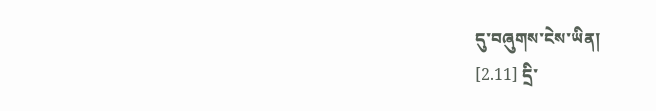དུ་བཞུགས་ངེས་ཡིན།
[2.11] དྲི་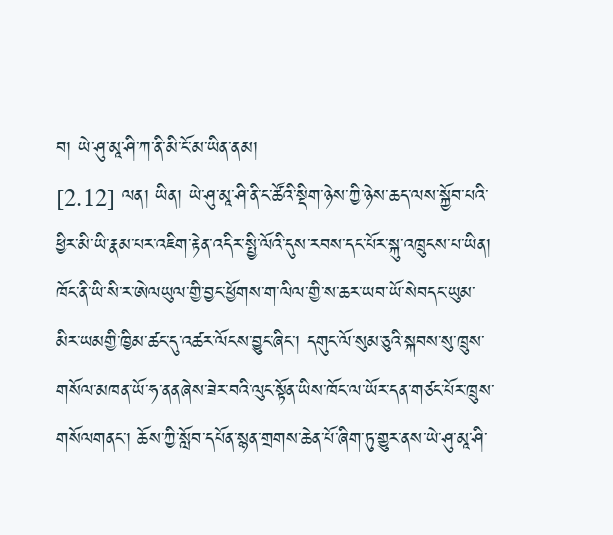བ། ཡེ་ཤུ་མཱ་ཤི་ཀ་ནི་མི་ངོ་མ་ཡིན་ནམ།
[2.12] ལན། ཡིན། ཡེ་ཤུ་མཱ་ཤི་ནི་ང་ཚོའི་སྡིག་ཉེས་ཀྱི་ཉེས་ཆད་ལས་སྐྱོབ་པའི་ཕྱིར་མི་ཡི་རྣམ་པར་འཇིག་རྟེན་འདིར་སྤྱི་ལོའི་དུས་རབས་དང་པོར་སྐུ་འཁྲུངས་པ་ཡིན། ཁོང་ནི་ཡི་སི་ར་ཨེལཡུལ་གྱི་བྱང་ཕྱོགས་ག་ལིལ་གྱི་ས་ཆར་ཡབ་ཡོ་སེབདང་ཡུམ་མིར་ཡམགྱི་ཁྱིམ་ཚང་དུ་འཚར་ལོངས་བྱུང་ཞིང་། དགུང་ལོ་སུམ་ཅུའི་སྐབས་སུ་ཁྲུས་གསོལ་མཁན་ཡོ་ཧ་ནནཞེས་ཟེར་བའི་ལུང་སྟོན་ཡིས་ཁོང་ལ་ཡོར་དན་གཙང་པོར་ཁྲུས་གསོལགནང་། ཆོས་ཀྱི་སློབ་དཔོན་སྙན་གྲགས་ཆེན་པོ་ཞིག་ཏུ་གྱུར་ནས་ཡེ་ཤུ་མཱ་ཤི་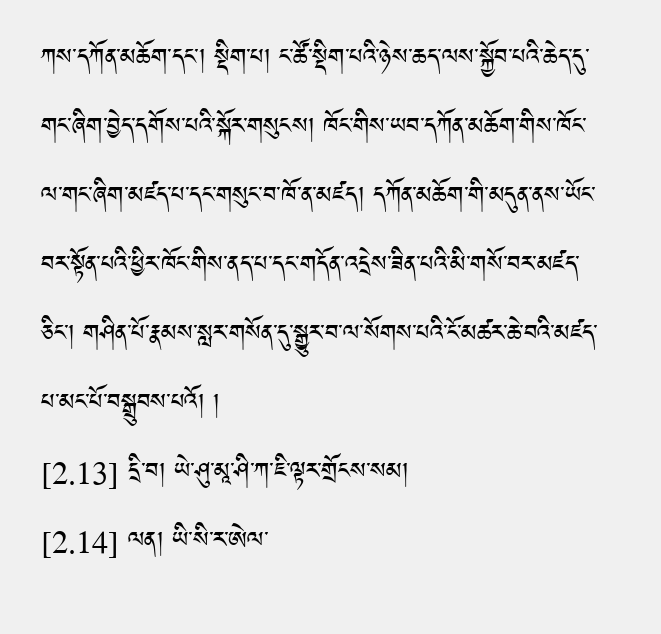ཀས་དཀོན་མཆོག་དང་། སྡིག་པ། ང་ཚོ་སྡིག་པའི་ཉེས་ཆད་ལས་སྐྱོབ་པའི་ཆེད་དུ་གང་ཞིག་བྱེད་དགོས་པའི་སྐོར་གསུངས། ཁོང་གིས་ཡབ་དཀོན་མཆོག་གིས་ཁོང་ལ་གང་ཞིག་མཛད་པ་དང་གསུང་བ་ཁོ་ན་མཛད། དཀོན་མཆོག་གི་མདུན་ནས་ཡོང་བར་སྟོན་པའི་ཕྱིར་ཁོང་གིས་ནད་པ་དང་གདོན་འདྲེས་ཟིན་པའི་མི་གསོ་བར་མཛད་ཅིང་། གཤིན་པོ་རྣམས་སླར་གསོན་དུ་སྒྱུར་བ་ལ་སོགས་པའི་ངོ་མཚར་ཆེ་བའི་མཛད་པ་མང་པོ་བསྒྲུབས་པའོ། །
[2.13] དྲི་བ། ཡེ་ཤུ་མཱ་ཤི་ཀ་ཇི་ལྟར་གྲོངས་སམ།
[2.14] ལན། ཡི་སི་ར་ཨེལ་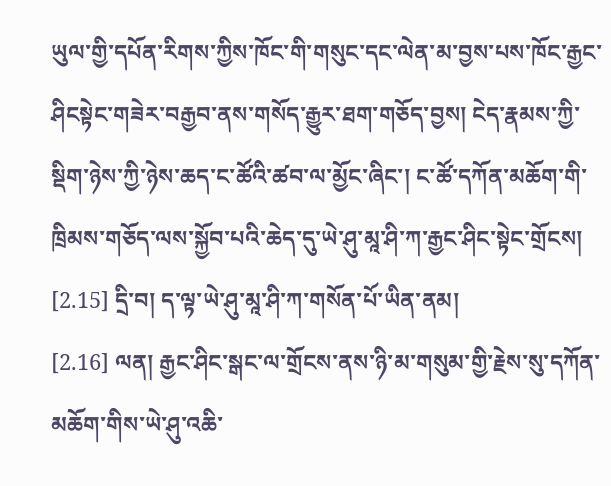ཡུལ་གྱི་དཔོན་རིགས་ཀྱིས་ཁོང་གི་གསུང་དང་ལེན་མ་བྱས་པས་ཁོང་རྒྱང་ཤིངསྟེང་གཟེར་བརྒྱབ་ནས་གསོད་རྒྱུར་ཐག་གཅོད་བྱས། ངེད་རྣམས་ཀྱི་སྡིག་ཉེས་ཀྱི་ཉེས་ཆད་ང་ཚོའི་ཚབ་ལ་མྱོང་ཞིང་། ང་ཚོ་དཀོན་མཆོག་གི་ཁྲིམས་གཅོད་ལས་སྐྱོབ་པའི་ཆེད་དུ་ཡེ་ཤུ་མཱ་ཤི་ཀ་རྒྱང་ཤིང་སྟེང་གྲོངས།
[2.15] དྲི་བ། ད་ལྟ་ཡེ་ཤུ་མཱ་ཤི་ཀ་གསོན་པོ་ཡིན་ནམ།
[2.16] ལན། རྒྱང་ཤིང་སྒང་ལ་གྲོངས་ནས་ཉི་མ་གསུམ་གྱི་རྗེས་སུ་དཀོན་མཆོག་གིས་ཡེ་ཤུ་འཆི་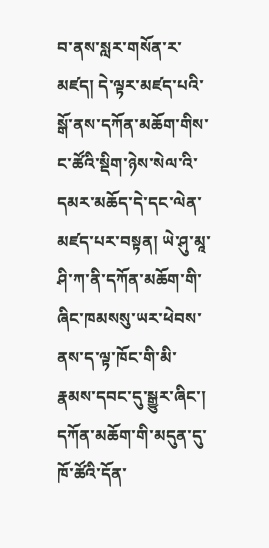བ་ནས་སླར་གསོན་ར་མཛད། དེ་ལྟར་མཛད་པའི་སྒོ་ནས་དཀོན་མཆོག་གིས་ང་ཚོའི་སྡིག་ཉེས་སེལ་འི་དམར་མཆོད་དེ་དང་ལེན་མཛད་པར་བསྟན། ཡེ་ཤུ་མཱ་ཤི་ཀ་ནི་དཀོན་མཆོག་གི་ཞིང་ཁམསསུ་ཡར་ཕེབས་ནས་ད་ལྟ་ཁོང་གི་མི་རྣམས་དབང་དུ་སྒྱུར་ཞིང་། དཀོན་མཆོག་གི་མདུན་དུ་ཁོ་ཚོའི་དོན་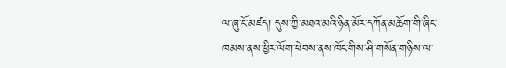ལ་ཞུ་ངོ་མཛད། དུས་ཀྱི་མཐའ་མའི་ཉིན་མོར་དཀོན་མཆོག་གི་ཞིང་ཁམས་ནས་ཕྱིར་ལོག་ཕེབས་ནས་ཁོང་གིས་ཤི་གསོན་གཉིས་ལ་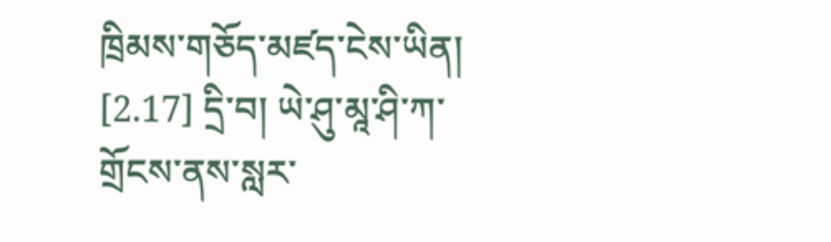ཁྲིམས་གཅོད་མཛད་ངེས་ཡིན།
[2.17] དྲི་བ། ཡེ་ཤུ་མཱ་ཤི་ཀ་གྲོངས་ནས་སླར་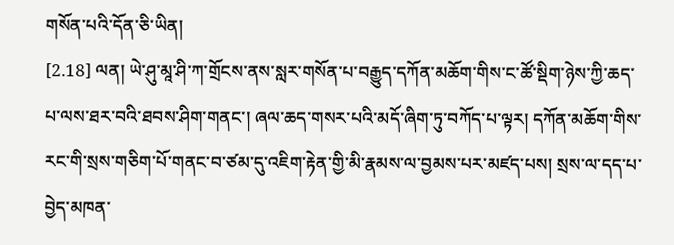གསོན་པའི་དོན་ཅི་ཡིན།
[2.18] ལན། ཡེ་ཤུ་མཱ་ཤི་ཀ་གྲོངས་ནས་སླར་གསོན་པ་བརྒྱུད་དཀོན་མཆོག་གིས་ང་ཚོ་སྡིག་ཉེས་ཀྱི་ཆད་པ་ལས་ཐར་བའི་ཐབས་ཤིག་གནང་། ཞལ་ཆད་གསར་པའི་མདོ་ཞིག་ཏུ་བཀོད་པ་ལྟར། དཀོན་མཆོག་གིས་རང་གི་སྲས་གཅིག་པོ་གནང་བ་ཙམ་དུ་འཇིག་རྟེན་གྱི་མི་རྣམས་ལ་བྱམས་པར་མཛད་པས། སྲས་ལ་དད་པ་བྱེད་མཁན་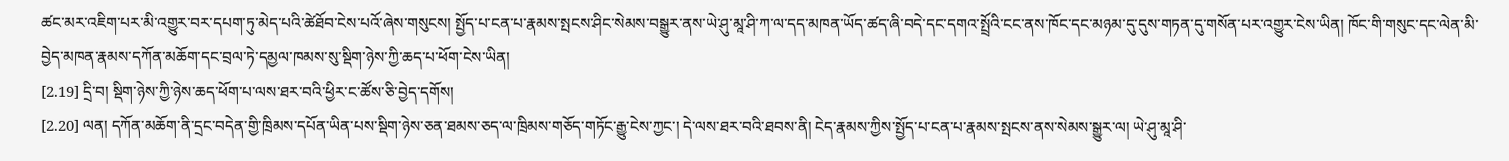ཚང་མར་འཇིག་པར་མི་འགྱུར་བར་དཔག་ཏུ་མེད་པའི་ཚེཐོབ་ངེས་པའོ་ཞེས་གསུངས། སྤྱོད་པ་ངན་པ་རྣམས་སྤངས་ཤིང་སེམས་བསྒྱུར་ནས་ཡེ་ཤུ་མཱ་ཤི་ཀ་ལ་དད་མཁན་ཡོད་ཚད་ཞི་བདེ་དང་དགའ་སྤྲོའི་ངང་ནས་ཁོང་དང་མཉམ་དུ་དུས་གཏན་དུ་གསོན་པར་འགྱུར་ངེས་ཡིན། ཁོང་གི་གསུང་དང་ལེན་མི་བྱེད་མཁན་རྣམས་དཀོན་མཆོག་དང་བྲལ་ཏེ་དམྱལ་ཁམས་སུ་སྡིག་ཉེས་ཀྱི་ཆད་པ་ཕོག་ངེས་ཡིན།
[2.19] དྲི་བ། སྡིག་ཉེས་ཀྱི་ཉེས་ཆད་ཕོག་པ་ལས་ཐར་བའི་ཕྱིར་ང་ཚོས་ཅི་བྱེད་དགོས།
[2.20] ལན། དཀོན་མཆོག་ནི་དྲང་བདེན་གྱི་ཁྲིམས་དཔོན་ཡིན་པས་སྡིག་ཉེས་ཅན་ཐམས་ཅད་ལ་ཁྲིམས་གཅོད་གཏོང་རྒྱུ་ངེས་ཀྱང་། དེ་ལས་ཐར་བའི་ཐབས་ནི། ངེད་རྣམས་ཀྱིས་སྤྱོད་པ་ངན་པ་རྣམས་སྤངས་ནས་སེམས་སྒྱུར་ལ། ཡེ་ཤུ་མཱ་ཤི་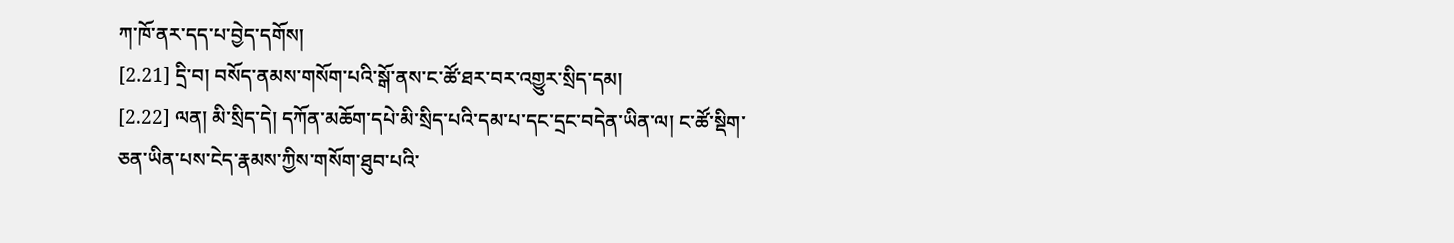ཀ་ཁོ་ནར་དད་པ་བྱེད་དགོས།
[2.21] དྲི་བ། བསོད་ནམས་གསོག་པའི་སྒོ་ནས་ང་ཚོ་ཐར་བར་འགྱུར་སྲིད་དམ།
[2.22] ལན། མི་སྲིད་དེ། དཀོན་མཆོག་དཔེ་མི་སྲིད་པའི་དམ་པ་དང་དྲང་བདེན་ཡིན་ལ། ང་ཚོ་སྡིག་ཅན་ཡིན་པས་ངེད་རྣམས་ཀྱིས་གསོག་ཐུབ་པའི་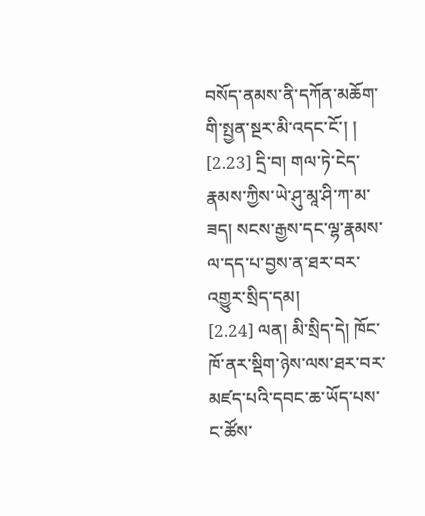བསོད་ནམས་ནི་དཀོན་མཆོག་གི་སྤྱན་སྔར་མི་འདང་ངོ་། །
[2.23] དྲི་བ། གལ་ཏེ་ངེད་རྣམས་ཀྱིས་ཡེ་ཤུ་མཱ་ཤི་ཀ་མ་ཟད། སངས་རྒྱས་དང་ལྷ་རྣམས་ལ་དད་པ་བྱས་ན་ཐར་བར་འགྱུར་སྲིད་དམ།
[2.24] ལན། མི་སྲིད་དེ། ཁོང་ཁོ་ནར་སྡིག་ཉེས་ལས་ཐར་བར་མཛད་པའི་དབང་ཆ་ཡོད་པས་ང་ཚོས་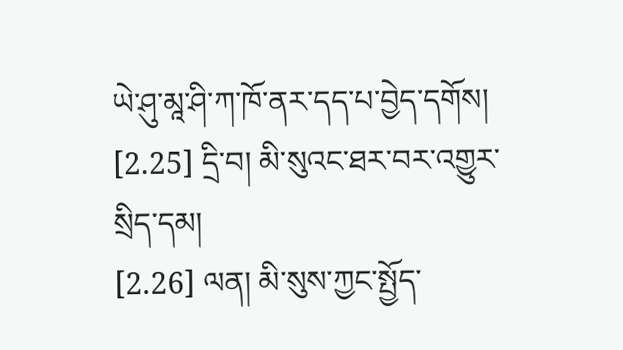ཡེ་ཤུ་མཱ་ཤི་ཀ་ཁོ་ནར་དད་པ་བྱེད་དགོས།
[2.25] དྲི་བ། མི་སུའང་ཐར་བར་འགྱུར་སྲིད་དམ།
[2.26] ལན། མི་སུས་ཀྱང་སྤྱོད་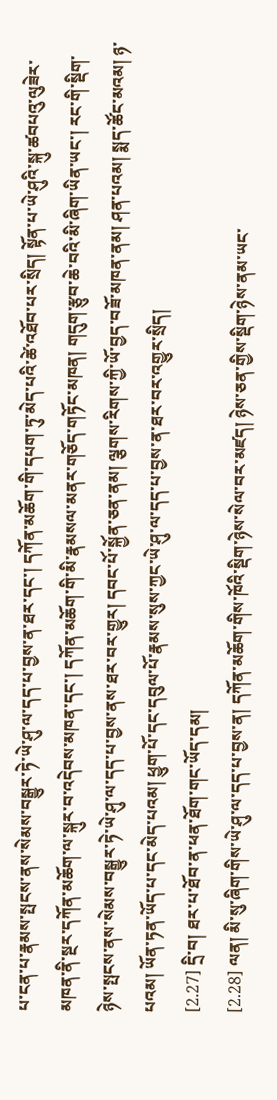པ་ངན་པ་རྣམས་སྤངས་ནས་སེམས་བསྒྱུར་ཏེ་ཡེ་ཤུ་ལ་དད་པ་བྱས་ན་ཐར་དང་། དཀོན་མཆོག་གི་དཔག་ཏུ་མེད་པའི་ཚེ་འཐོབ་པར་སྲིད། སྟོན་པ་ཡེ་ཤུའི་སྐུ་ཚབཔའུ་ལུཟེར་མཁན་ནི་སྔར་དཀོན་མཆོག་ལ་སྐུར་བ་འདེབས་མཁན་དང་། དཀོན་མཆོག་གི་མི་རྣམསལ་མནར་གཅོད་གཏོང་མཁན། གདུག་རྩུབ་ཆེ་བའི་མི་ཞིག་ཡིན་ཡང་། རང་གི་སྡིག་ཉེས་སྤངས་ནས་སེམས་བསྒྱུར་ཏེ་ཡེ་ཤུ་ལ་དད་པ་བྱས་ནས་ཐར་བར་གྱུར། དབང་པོ་སྐྱོན་ཅན་ནམ། ལྕགས་རིགས་ཀྱི་ཡོ་བྱད་བཟོ་མཁན་ནམ། ཤན་པའམ། སྨད་ཚོང་མའམ། ཉ་པའམ། ཡོན་ཏན་ཡོད་པ་དང་མེད་པའམ། ཕྱུག་པོ་དང་དབུལ་པོ་རྣམས་སུས་ཀྱང་ཡེ་ཤུ་ལ་དད་པ་བྱས་ན་ཐར་བར་འགྱུར་སྲིད།
[2.27] དྲི་བ། ཐར་པ་ཐོབ་ན་ཕན་ཐོག་གང་ཡོད་དམ།
[2.28] ལན། མི་སུ་ཞིག་གིས་ཡེ་ཤུ་ལ་དད་པ་བྱས་ན། དཀོན་མཆོག་གིས་ཁོའི་སྡིག་ཉེས་སེལ་བར་མཛད། ཉེས་ཅན་གྱིས་སྡིག་ཉེས་ནམ་ཡང་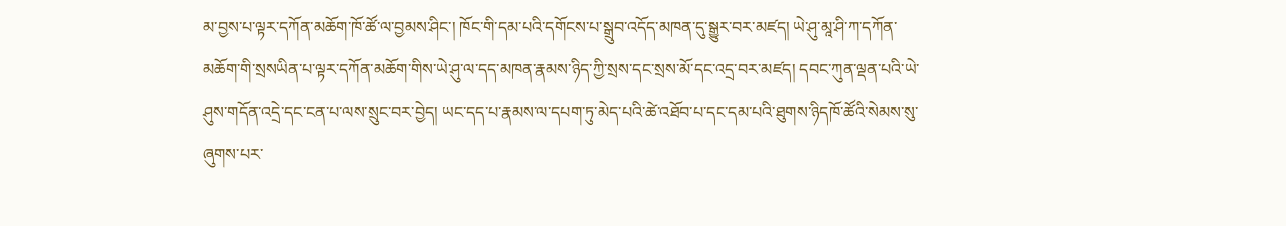མ་བྱས་པ་ལྟར་དཀོན་མཆོག་ཁོ་ཚོ་ལ་བྱམས་ཤིང་། ཁོང་གི་དམ་པའི་དགོངས་པ་སྒྲུབ་འདོད་མཁན་དུ་སྒྱུར་བར་མཛད། ཡེ་ཤུ་མཱ་ཤི་ཀ་དཀོན་མཆོག་གི་སྲསཡིན་པ་ལྟར་དཀོན་མཆོག་གིས་ཡེ་ཤུ་ལ་དད་མཁན་རྣམས་ཉིད་ཀྱི་སྲས་དང་སྲས་མོ་དང་འདྲ་བར་མཛད། དབང་ཀུན་ལྡན་པའི་ཡེ་ཤུས་གདོན་འདྲེ་དང་ངན་པ་ལས་སྲུང་བར་བྱེད། ཡང་དད་པ་རྣམས་ལ་དཔག་ཏུ་མེད་པའི་ཚེ་འཐོབ་པ་དང་དམ་པའི་ཐུགས་ཉིདཁོ་ཚོའི་སེམས་སུ་ཞུགས་པར་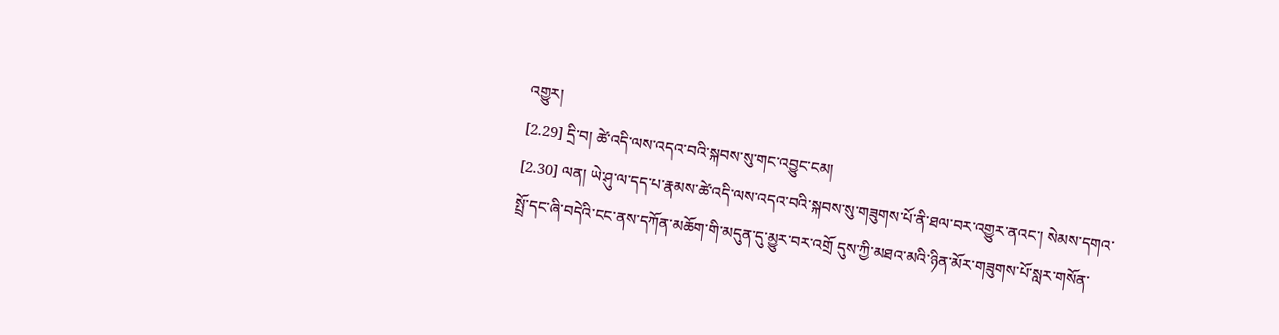འགྱུར།
[2.29] དྲི་བ། ཚེ་འདི་ལས་འདའ་བའི་སྐབས་སུ་གང་འབྱུང་ངམ།
[2.30] ལན། ཡེ་ཤུ་ལ་དད་པ་རྣམས་ཚེ་འདི་ལས་འདའ་བའི་སྐབས་སུ་གཟུགས་པོ་ནི་ཐལ་བར་འགྱུར་ནའང་། སེམས་དགའ་སྤྲོ་དང་ཞི་བདེའི་ངང་ནས་དཀོན་མཆོག་གི་མདུན་དུ་མྱུར་བར་འགྲོ དུས་ཀྱི་མཐའ་མའི་ཉིན་མོར་གཟུགས་པོ་སླར་གསོན་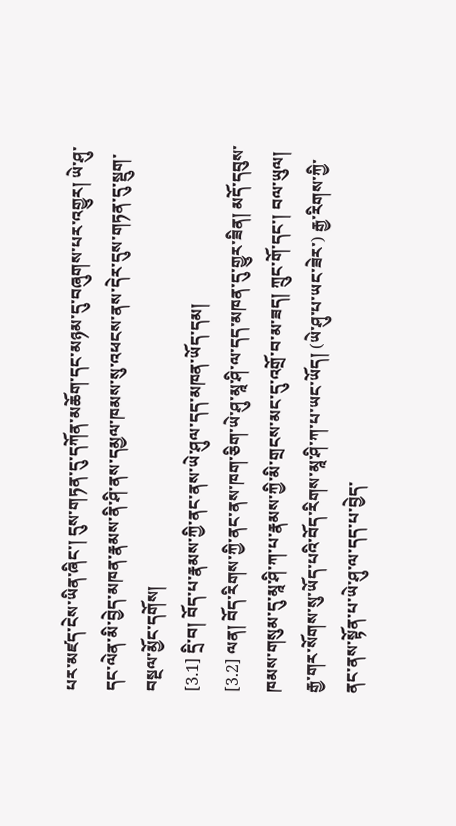པར་མཛད་ངེས་ཡིན་ཞིང་། དུས་གཏན་དུ་དཀོན་མཆོག་དང་མཉམ་དུ་བཞུགས་པར་འགྱུར། ཡེ་ཤུ་དང་ལེན་མི་བྱེད་མཁན་རྣམས་ནི་ཤི་ནས་དམྱལ་ཁམས་སུ་འཕངས་ནས་དེར་དུས་གཏན་དུ་སྡུག་བསྔལ་མྱོང་དགོས།
[3.1] དྲི་བ། བོད་པ་རྣམས་ཀྱི་ནང་ནས་ཡེ་ཤུལ་དད་མཁན་ཡོད་དམ།
[3.2] ལན། བོད་རིགས་ཀྱི་ནང་ནས་ཁག་ཅིག་ཡེ་ཤུ་མཱ་ཤི་ལ་དད་མཁན་དུ་གྱུར་ཟིན། མདོ་དབུས་ཁམས་གསུམ་དུ་མཱ་ཤི་ཀ་པ་རྣམས་ཀྱི་མི་གྲངས་མང་དུ་འགྲོ་བ་མ་ཟད། ཀྲུང་གོ་དང་། བལ་ཡུལ། རྒྱ་གར་སོགས་སུ་ཡོད་པའི་བོད་རིགས་མཱ་ཤི་ཀ་པ་ཡང་ཡོད། (ཡེ་ཤུ་པ་ཡང་ཟེར་) རྒྱ་རིགས་ཀྱི་ནང་ནས་སྟོན་པ་ཡེ་ཤུ་ལ་དད་པ་བྱེད་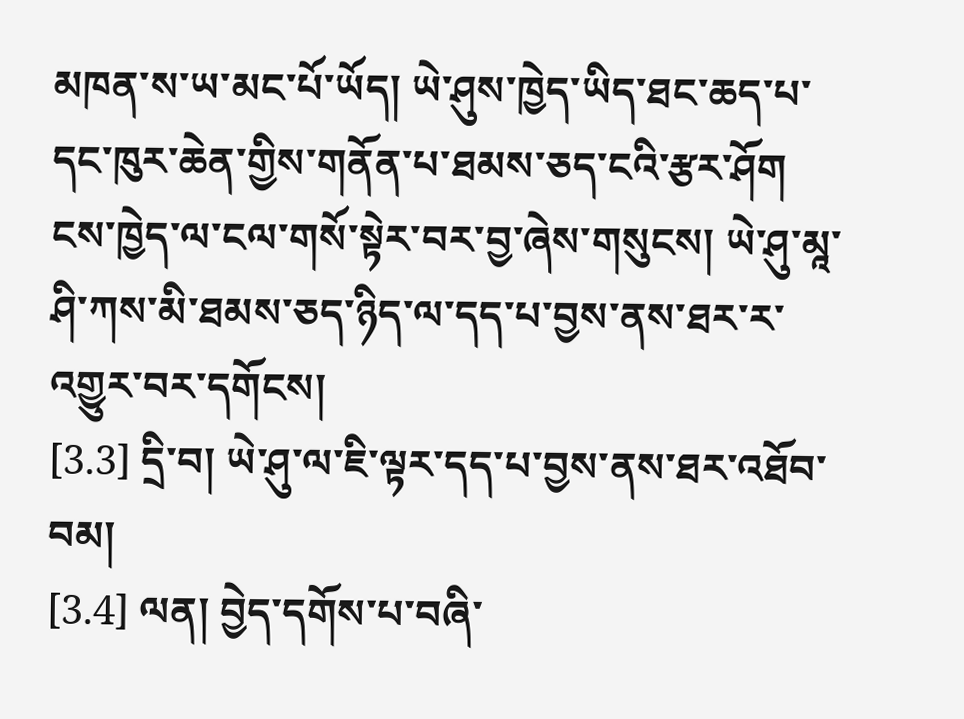མཁན་ས་ཡ་མང་པོ་ཡོད། ཡེ་ཤུས་ཁྱེད་ཡིད་ཐང་ཆད་པ་དང་ཁུར་ཆེན་གྱིས་གནོན་པ་ཐམས་ཅད་ངའི་རྩར་ཤོག ངས་ཁྱེད་ལ་ངལ་གསོ་སྟེར་བར་བྱ་ཞེས་གསུངས། ཡེ་ཤུ་མཱ་ཤི་ཀས་མི་ཐམས་ཅད་ཉིད་ལ་དད་པ་བྱས་ནས་ཐར་ར་འགྱུར་བར་དགོངས།
[3.3] དྲི་བ། ཡེ་ཤུ་ལ་ཇི་ལྟར་དད་པ་བྱས་ནས་ཐར་འཐོབ་བམ།
[3.4] ལན། བྱེད་དགོས་པ་བཞི་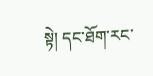སྟེ། དང་ཐོག་རང་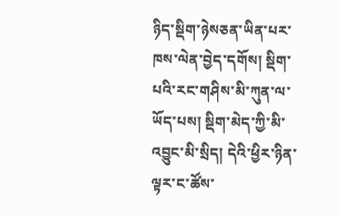ཉིད་སྡིག་ཉེསཅན་ཡིན་པར་ཁས་ལེན་བྱེད་དགོས། སྡིག་པའི་རང་གཤིས་མི་ཀུན་ལ་ཡོད་པས། སྡིག་མེད་ཀྱི་མི་འབྱུང་མི་སྲིད། དེའི་ཕྱིར་ཉིན་ལྟར་ང་ཚོས་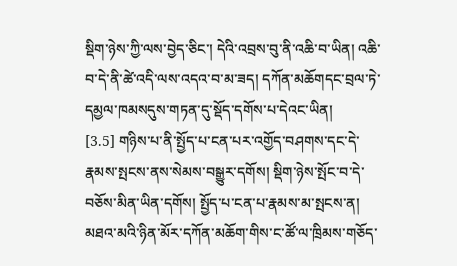སྡིག་ཉེས་ཀྱི་ལས་བྱེད་ཅིང་། དེའི་འབྲས་བུ་ནི་འཆི་བ་ཡིན། འཆི་བ་དེ་ནི་ཚེ་འདི་ལས་འདའ་བ་མ་ཟད། དཀོན་མཆོགདང་བྲལ་ཏེ་དམྱལ་ཁམསདུས་གཏན་དུ་སྡོད་དགོས་པ་དེའང་ཡིན།
[3.5] གཉིས་པ་ནི་སྤྱོད་པ་ངན་པར་འགྱོད་བཤགས་དང་དེ་རྣམས་སྤངས་ནས་སེམས་བསྒྱུར་དགོས། སྡིག་ཉེས་སྤོང་བ་དེ་བཅོས་མིན་ཡིན་དགོས། སྤྱོད་པ་ངན་པ་རྣམས་མ་སྤངས་ན། མཐའ་མའི་ཉིན་མོར་དཀོན་མཆོག་གིས་ང་ཚོ་ལ་ཁྲིམས་གཅོད་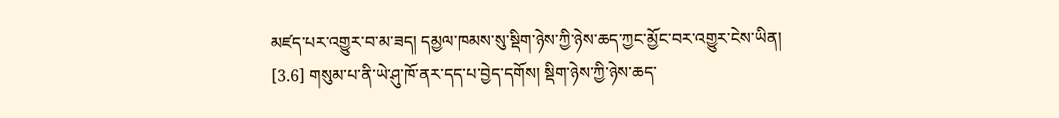མཛད་པར་འགྱུར་བ་མ་ཟད། དམྱལ་ཁམས་སུ་སྡིག་ཉེས་ཀྱི་ཉེས་ཆད་ཀྱང་མྱོང་བར་འགྱུར་ངེས་ཡིན།
[3.6] གསུམ་པ་ནི་ཡེ་ཤུ་ཁོ་ནར་དད་པ་བྱེད་དགོས། སྡིག་ཉེས་ཀྱི་ཉེས་ཆད་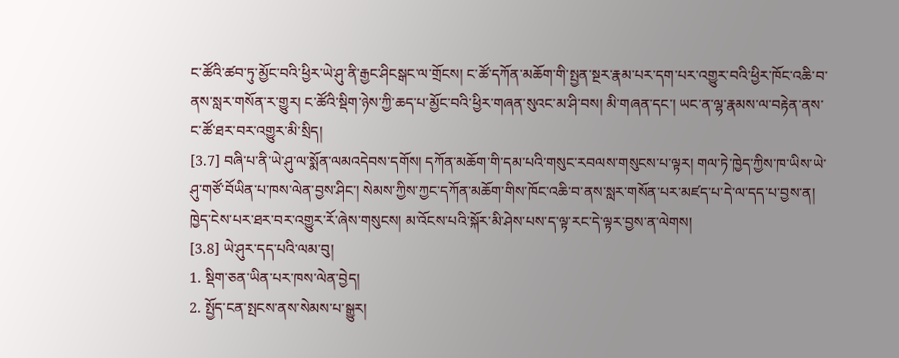ང་ཚོའི་ཚབ་ཏུ་མྱོང་བའི་ཕྱིར་ཡེ་ཤུ་ནི་རྒྱང་ཤིངསྒང་ལ་གྲོངས། ང་ཚོ་དཀོན་མཆོག་གི་སྤྱན་སྔར་རྣམ་པར་དག་པར་འགྱུར་བའི་ཕྱིར་ཁོང་འཆི་བ་ནས་སླར་གསོན་ར་གྱུར། ང་ཚོའི་སྡིག་ཉེས་ཀྱི་ཆད་པ་མྱོང་བའི་ཕྱིར་གཞན་སུའང་མ་ཤི་བས། མི་གཞན་དང་། ཡང་ན་ལྷ་རྣམས་ལ་བརྟེན་ནས་ང་ཚོ་ཐར་བར་འགྱུར་མི་སྲིད།
[3.7] བཞི་པ་ནི་ཡེ་ཤུ་ལ་སྨོན་ལམའདེབས་དགོས། དཀོན་མཆོག་གི་དམ་པའི་གསུང་རབལས་གསུངས་པ་ལྟར། གལ་ཏེ་ཁྱེད་ཀྱིས་ཁ་ཡིས་ཡེ་ཤུ་གཙོ་བོཡིན་པ་ཁས་ལེན་བྱས་ཤིང་། སེམས་ཀྱིས་ཀྱང་དཀོན་མཆོག་གིས་ཁོང་འཆི་བ་ནས་སླར་གསོན་པར་མཛད་པ་དེ་ལ་དད་པ་བྱས་ན། ཁྱེད་ངེས་པར་ཐར་བར་འགྱུར་རོ་ཞེས་གསུངས། མ་འོངས་པའི་སྐོར་མི་ཤེས་པས་ད་ལྟ་རང་དེ་ལྟར་བྱས་ན་ལེགས།
[3.8] ཡེ་ཤུར་དད་པའི་ལམ་བུ།
1. སྡིག་ཅན་ཡིན་པར་ཁས་ལེན་བྱེད།
2. སྤྱོད་ངན་སྤངས་ནས་སེམས་པ་སྒྱུར།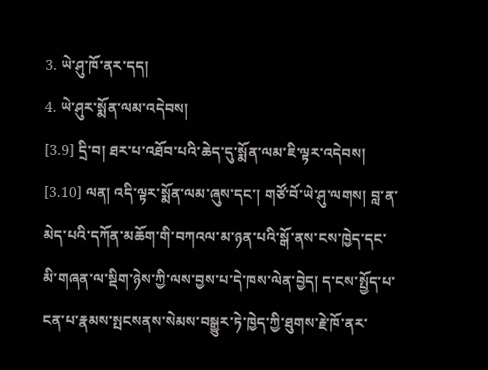3. ཡེ་ཤུ་ཁོ་ནར་དད།
4. ཡེ་ཤུར་སྨོན་ལམ་འདེབས།
[3.9] དྲི་བ། ཐར་པ་འཐོབ་པའི་ཆེད་དུ་སྨོན་ལམ་ཇི་ལྟར་འདེབས།
[3.10] ལན། འདི་ལྟར་སྨོན་ལམ་ཞུས་དང་། གཙོ་བོ་ཡེ་ཤུ་ལགས། བླ་ན་མེད་པའི་དཀོན་མཆོག་གི་བཀའལ་མ་ཉན་པའི་སྒོ་ནས་ངས་ཁྱེད་དང་མི་གཞན་ལ་སྡིག་ཉེས་ཀྱི་ལས་བྱས་པ་དེ་ཁས་ལེན་བྱེད། ད་ངས་སྤྱོད་པ་ངན་པ་རྣམས་སྤངསནས་སེམས་བསྒྱུར་ཏེ་ཁྱེད་ཀྱི་ཐུགས་རྗེ་ཁོ་ནར་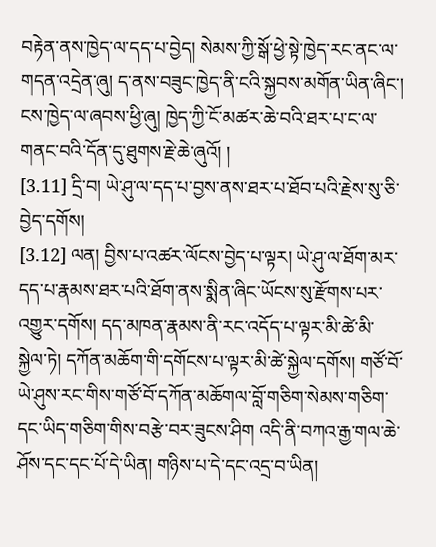བརྟེན་ནས་ཁྱེད་ལ་དད་པ་བྱེད། སེམས་ཀྱི་སྒོ་ཕྱེ་སྟེ་ཁྱེད་རང་ནང་ལ་གདན་འདྲེན་ཞུ། ད་ནས་བཟུང་ཁྱེད་ནི་ངའི་སྐྱབས་མགོན་ཡིན་ཞིང་། ངས་ཁྱེད་ལ་ཞབས་ཕྱི་ཞུ། ཁྱེད་ཀྱི་ངོ་མཚར་ཆེ་བའི་ཐར་པ་ང་ལ་གནང་བའི་དོན་དུ་ཐུགས་རྗེ་ཆེ་ཞུའོ། །
[3.11] དྲི་བ། ཡེ་ཤུ་ལ་དད་པ་བྱས་ནས་ཐར་པ་ཐོབ་པའི་རྗེས་སུ་ཅི་བྱེད་དགོས།
[3.12] ལན། བྱིས་པ་འཚར་ལོངས་བྱེད་པ་ལྟར། ཡེ་ཤུ་ལ་ཐོག་མར་དད་པ་རྣམས་ཐར་པའི་ཐོག་ནས་སྨིན་ཞིང་ཡོངས་སུ་རྫོགས་པར་འགྱུར་དགོས། དད་མཁན་རྣམས་ནི་རང་འདོད་པ་ལྟར་མི་ཚེ་མི་སྐྱེལ་ཏེ། དཀོན་མཆོག་གི་དགོངས་པ་ལྟར་མི་ཚེ་སྐྱེལ་དགོས། གཙོ་བོ་ཡེ་ཤུས་རང་གིས་གཙོ་བོ་དཀོན་མཆོགལ་བློ་གཅིག་སེམས་གཅིག་དང་ཡིད་གཅིག་གིས་བརྩེ་བར་ཟུངས་ཤིག འདི་ནི་བཀའ་རྒྱ་གལ་ཆེ་ཤོས་དང་དང་པོ་དེ་ཡིན། གཉིས་པ་དེ་དང་འདྲ་བ་ཡིན།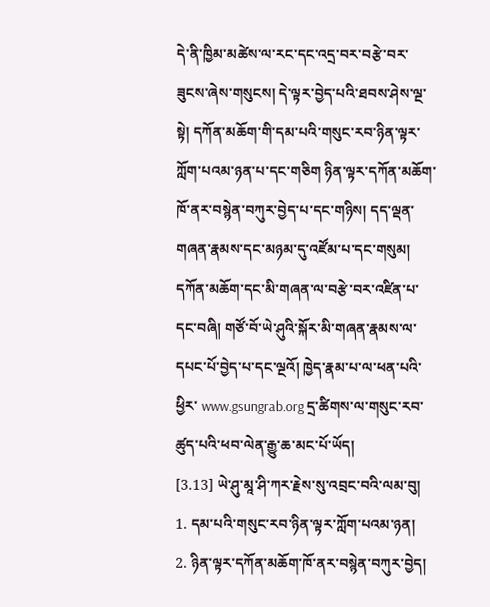དེ་ནི་ཁྱིམ་མཚེས་ལ་རང་དང་འདྲ་བར་བརྩེ་བར་ཟུངས་ཞེས་གསུངས། དེ་ལྟར་བྱེད་པའི་ཐབས་ཤེས་ལྔ་སྟེ། དཀོན་མཆོག་གི་དམ་པའི་གསུང་རབ་ཉིན་ལྟར་ཀློག་པའམ་ཉན་པ་དང་གཅིག ཉིན་ལྟར་དཀོན་མཆོག་ཁོ་ནར་བསྙེན་བཀུར་བྱེད་པ་དང་གཉིས། དད་ལྡན་གཞན་རྣམས་དང་མཉམ་དུ་འཛོམ་པ་དང་གསུམ། དཀོན་མཆོག་དང་མི་གཞན་ལ་བརྩེ་བར་འཛིན་པ་དང་བཞི། གཙོ་བོ་ཡེ་ཤུའི་སྐོར་མི་གཞན་རྣམས་ལ་དཔང་པོ་བྱེད་པ་དང་ལྔའོ། ཁྱེད་རྣམ་པ་ལ་ཕན་པའི་ཕྱིར་ www.gsungrab.org དྲ་ཚིགས་ལ་གསུང་རབ་ཚུད་པའི་ཕབ་ལེན་རྒྱུ་ཆ་མང་པོ་ཡོད།
[3.13] ཡེ་ཤུ་མཱ་ཤི་ཀར་རྗེས་སུ་འབྲང་བའི་ལམ་བུ།
1. དམ་པའི་གསུང་རབ་ཉིན་ལྟར་ཀློག་པའམ་ཉན།
2. ཉིན་ལྟར་དཀོན་མཆོག་ཁོ་ནར་བསྙེན་བཀུར་བྱེད།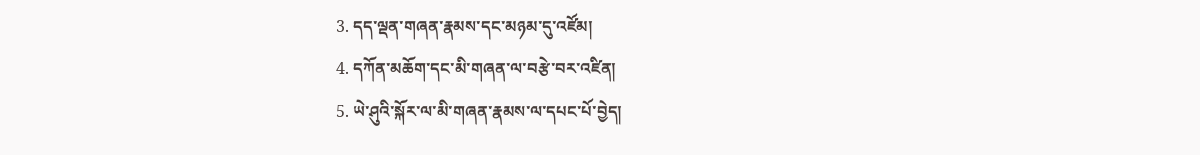3. དད་ལྡན་གཞན་རྣམས་དང་མཉམ་དུ་འཛོམ།
4. དཀོན་མཆོག་དང་མི་གཞན་ལ་བརྩེ་བར་འཛིན།
5. ཡེ་ཤུའི་སྐོར་ལ་མི་གཞན་རྣམས་ལ་དཔང་པོ་བྱེད།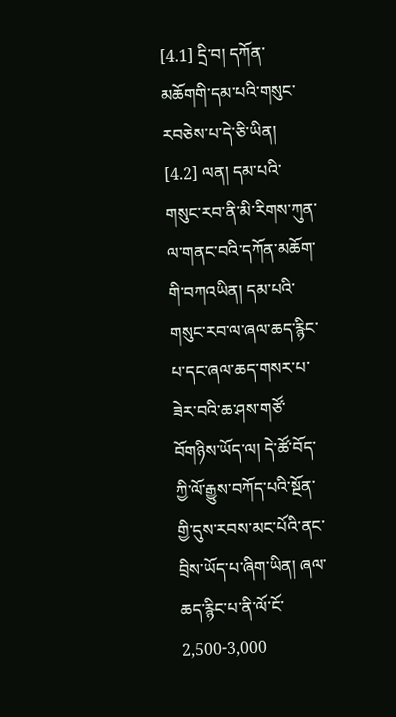[4.1] དྲི་བ། དཀོན་མཆོགགི་དམ་པའི་གསུང་རབཅེས་པ་དེ་ཅི་ཡིན།
[4.2] ལན། དམ་པའི་གསུང་རབ་ནི་མི་རིགས་ཀུན་ལ་གནང་བའི་དཀོན་མཆོག་གི་བཀའཡིན། དམ་པའི་གསུང་རབ་ལ་ཞལ་ཆད་རྙིང་པ་དང་ཞལ་ཆད་གསར་པ་ཟེར་བའི་ཆ་ཤས་གཙོ་བོགཉིས་ཡོད་ལ། དེ་ཚོ་བོད་ཀྱི་ལོ་རྒྱུས་བཀོད་པའི་སྔོན་གྱི་དུས་རབས་མང་པོའི་ནང་བྲིས་ཡོད་པ་ཞིག་ཡིན། ཞལ་ཆད་རྙིང་པ་ནི་ལོ་ངོ་ 2,500-3,000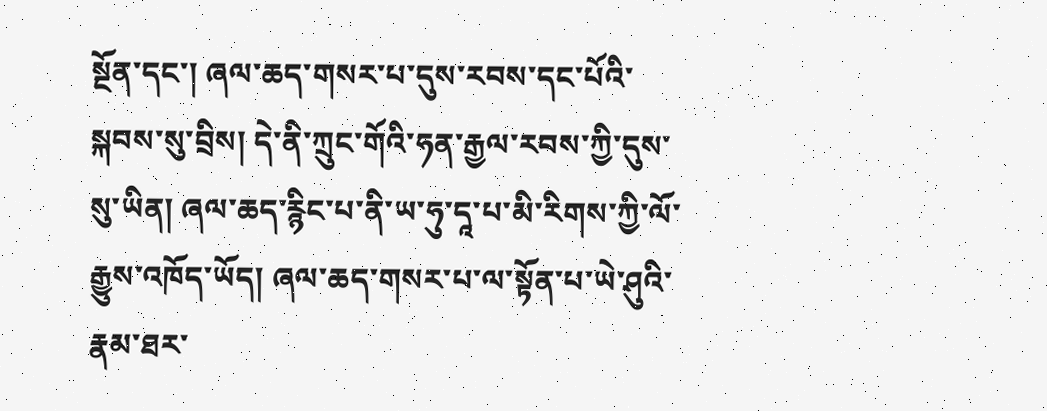སྔོན་དང་། ཞལ་ཆད་གསར་པ་དུས་རབས་དང་པོའི་སྐབས་སུ་བྲིས། དེ་ནི་ཀྲུང་གོའི་ཧན་རྒྱལ་རབས་ཀྱི་དུས་སུ་ཡིན། ཞལ་ཆད་རྙིང་པ་ནི་ཡ་ཧུ་དཱ་པ་མི་རིགས་ཀྱི་ལོ་རྒྱུས་འཁོད་ཡོད། ཞལ་ཆད་གསར་པ་ལ་སྟོན་པ་ཡེ་ཤུའི་རྣམ་ཐར་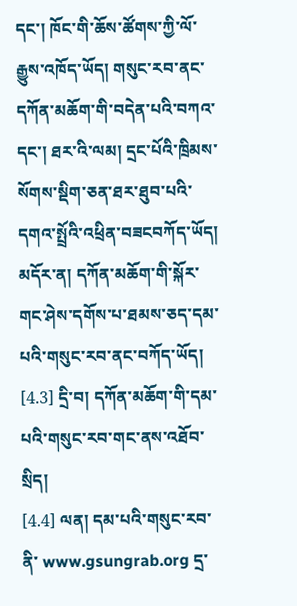དང་། ཁོང་གི་ཆོས་ཚོགས་ཀྱི་ལོ་རྒྱུས་འཁོད་ཡོད། གསུང་རབ་ནང་དཀོན་མཆོག་གི་བདེན་པའི་བཀའ་དང་། ཐར་འི་ལམ། དྲང་པོའི་ཁྲིམས་སོགས་སྡིག་ཅན་ཐར་ཐུབ་པའི་དགའ་སྤྲོའི་འཕྲིན་བཟངབཀོད་ཡོད། མདོར་ན། དཀོན་མཆོག་གི་སྐོར་གང་ཤེས་དགོས་པ་ཐམས་ཅད་དམ་པའི་གསུང་རབ་ནང་བཀོད་ཡོད།
[4.3] དྲི་བ། དཀོན་མཆོག་གི་དམ་པའི་གསུང་རབ་གང་ནས་འཐོབ་སྲིད།
[4.4] ལན། དམ་པའི་གསུང་རབ་ནི་ www.gsungrab.org དྲ་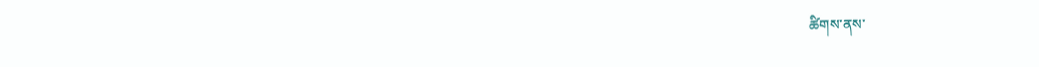ཚིགས་ནས་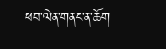ཕབ་ལེན་གནང་ན་ཆོག